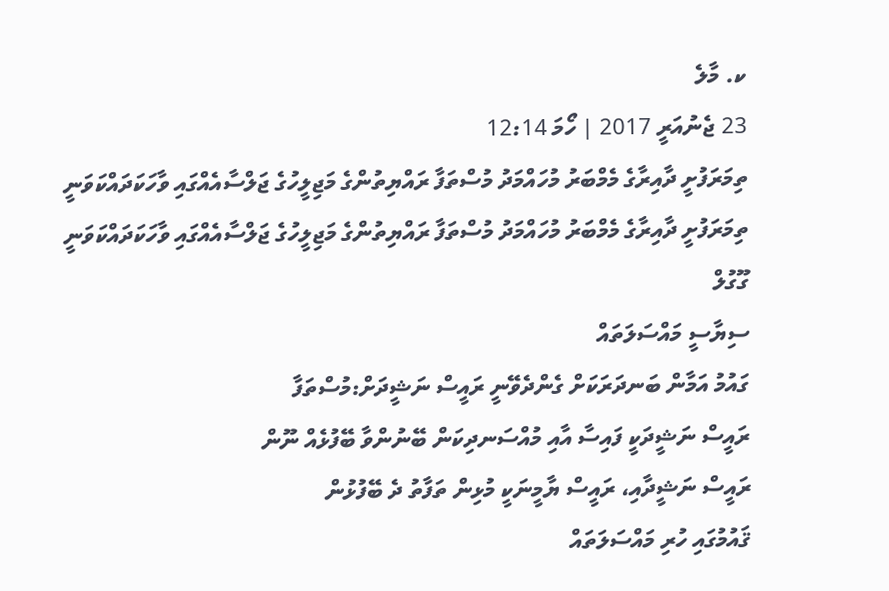ކ. މާލެ
23 ޖެނުއަރީ 2017 | ހޯމަ 12:14
ތިމަރަފުށީ ދާއިރާގެ މެމްބަރު މުހައްމަދު މުސްތަފާ ރައްޔިތުންގެ މަޖިލީހުގެ ޖަލްސާއެއްގައި ވާހަކަދައްކަވަނީ
ތިމަރަފުށީ ދާއިރާގެ މެމްބަރު މުހައްމަދު މުސްތަފާ ރައްޔިތުންގެ މަޖިލީހުގެ ޖަލްސާއެއްގައި ވާހަކަދައްކަވަނީ
ގޫގުލް
ސިޔާސީ މައްސަލަތައް
ގައުމު އަމާން ބަނދަރަކަށް ގެންދެވޭނީ ރައީސް ނަޝީދަށް:މުސްތަފާ
ރައީސް ނަޝީދަކީ ފައިސާ އާއި މުއްސަނދިކަން ބޭނުންވާ ބޭފުޅެއް ނޫން
ރައީސް ނަޝީދާއި، ރައީސް ޔާމީނަކީ މުޅިން ތަފާތު ދެ ބޭފުޅުން
ޤައުމުގައި ހުރި މައްސަލަތައް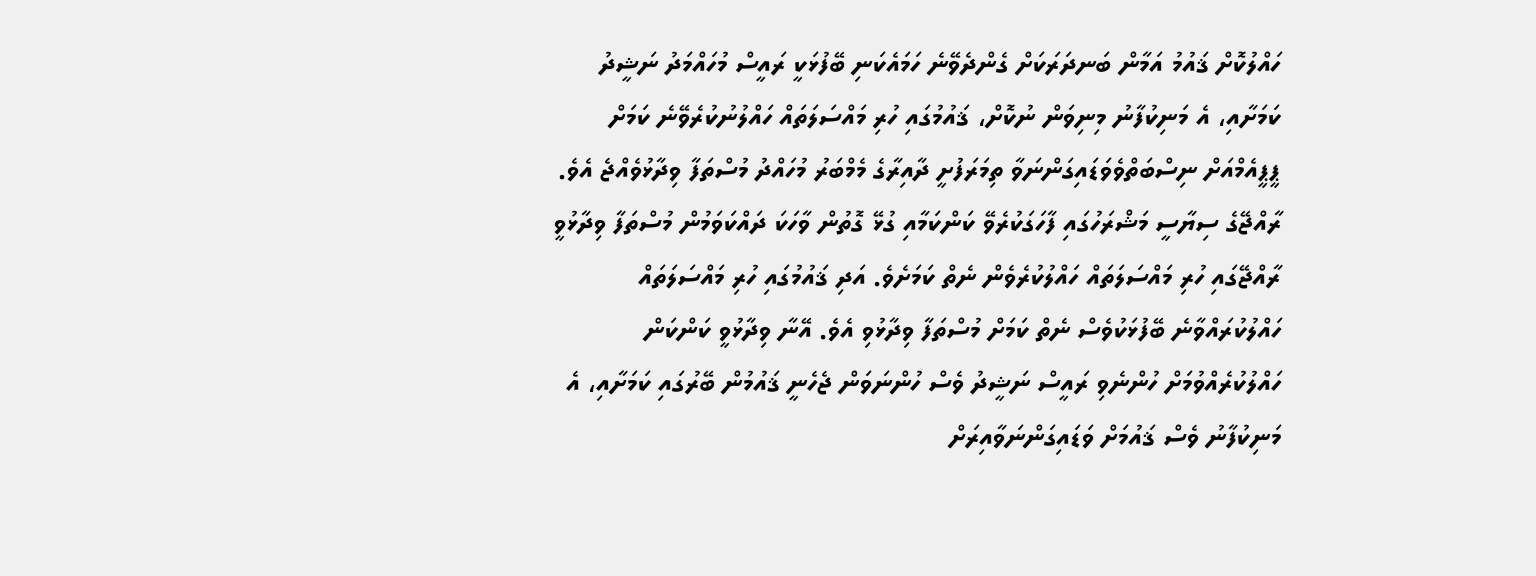ހައްލުކޮށް ޤައުމު އަމާން ބަނދަރަކަށް ގެންދެވޭނެ ހަމައެކަނި ބޭފުޅަކީ ރައީސް މުހައްމަދު ނަޝީދު ކަމަށާއި، އެ މަނިކުފާނު މިނިވަން ނުކޮށް، ޤައުމުގައި ހުރި މައްސަލަތައް ހައްލުނުކުރެވޭނެ ކަމަށް ޕީޕީއެމްއަށް ނިސްބަތްވެވަޑައިގަންނަވާ ތިމަރަފުށީ ދާއިރާގެ މެމްބަރު މުހައްދު މުސްތަފާ ވިދާޅުވެއްޖެ އެވެ.
ރާއްޖޭގެ ސިޔާސީ މަޝްރަހުގައި ފާހަގަކުރެވޭ ކަންކަމާއި ގުޅޭ ގޮތުން ވާހަކަ ދައްކަވަމުން މުސްތަފާ ވިދާޅުވީ ރާއްޖޭގައި ހުރި މައްސަލަތައް ހައްލުކުރެވެން ނެތް ކަމަށެވެ. އަދި ޤައުމުގައި ހުރި މައްސަލަތައް ހައްލުކުރައްވާނެ ބޭފުޅަކުވެސް ނެތް ކަމަށް މުސްތަފާ ވިދާޅުވި އެވެ. އޭނާ ވިދާޅުވީ ކަންކަން ހައްލުކުރެއްވުމަށް ހުންނެވި ރައީސް ނަޝީދު ވެސް ހުންނަވަން ޖެހެނީ ޤައުމުން ބޭރުގައި ކަމަށާއި، އެ މަނިކުފާނު ވެސް ޤައުމަށް ވަޑައިގަންނަވާއިރަށް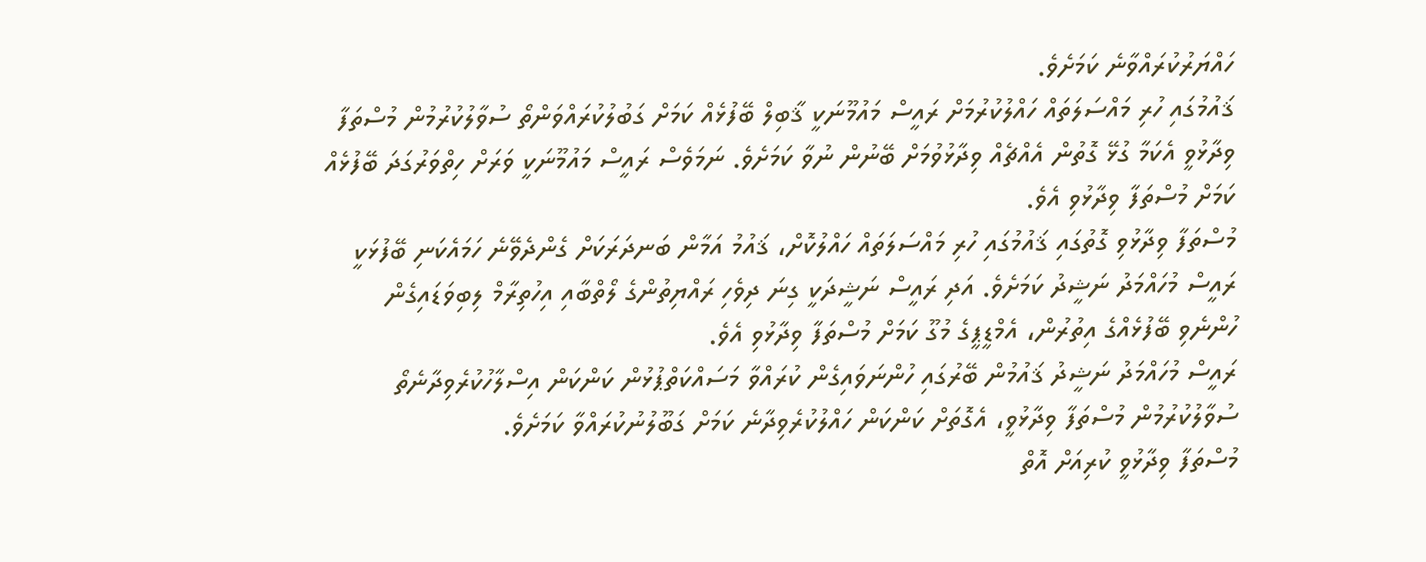ހައްޔަރުކުރައްވާނެ ކަމަށެވެ.
ޤައުމުގައި ހުރި މައްސަލަތައް ހައްލުކުރުމަށް ރައީސް މައުމޫނަކީ ޤާބިލް ބޭފުޅެއް ކަމަށް ގަބުލުކުރައްވަންތޯ ސުވާލުކުރުމުން މުސްތަފާ ވިދާޅުވީ އެކަމާ ގުޅޭ ގޮތުން އެއްޗެއް ވިދާޅުވުމަށް ބޭނުން ނުވާ ކަމަށެވެ. ނަމަވެސް ރައީސް މައުމޫނަކީ ވަރަށް ހިތްވަރުގަދަ ބޭފުޅެއް ކަމަށް މުސްތަފާ ވިދާޅުވި އެވެ.
މުސްތަފާ ވިދާޅުވި ގޮތުގައި ޤައުމުގައި ހުރި މައްސަލަތައް ހައްލުކޮށް، ޤައުމު އަމާން ބަނދަރަކަށް ގެންދެވޭނެ ހަމައެކަނި ބޭފުޅަކީ ރައީސް މުހައްމަދު ނަޝީދު ކަމަށެވެ. އަދި ރައީސް ނަޝީދަކީ ގިނަ ދިވެހި ރައްޔިތުންގެ ލޯތްބާއި އިހުތިރާމް ލިބިވަޑައިގެން ހުންނެވި ބޭފުޅެއްގެ އިތުރުން، އެމްޑީޕީގެ މުގޫ ކަމަށް މުސްތަފާ ވިދާޅުވި އެވެ.
ރައީސް މުހައްމަދު ނަޝީދު ޤައުމުން ބޭރުގައި ހުންނަވައިގެން ކުރައްވާ މަސައްކަތްޕުޅުން ކަންކަން އިސްލާހުކުރެވިދާނެތޯ ސުވާލުކުރުމުން މުސްތަފާ ވިދާޅުވީ، އެގޮތަށް ކަންކަން ހައްލުކުރެވިދާނެ ކަމަށް ގަބޫލުނުކުރައްވާ ކަމަށެވެ.
މުސްތަފާ ވިދާޅުވީ ކުރިއަށް އޮތް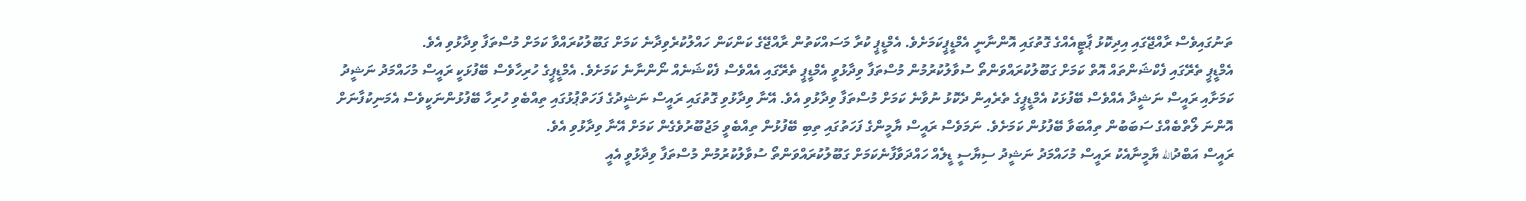ތަނުގައިވެސް ރާއްޖޭގައި އިދިކޮޅު ޕާޓީއެއްގެ ގޮތުގައި އޮންނާނީ އެމްޑީޕީކަމަށެވެ. އެމްޑީޕީ ކުރާ މަސައްކަތުން ރާއްޖޭގެ ކަންކަން ހައްލުކުރެވިދާނެ ކަމަށް ގަބޫލުކުރައްވާ ކަމަށް މުސްތަފާ ވިދާޅުވި އެވެ.
އެމްޑީޕީ ތެރޭގައި ފެކްޝަންތައް އޮތް ކަމަށް ގަބޫލުކުރައްވަންތޯ ސުވާލުކުރުމުން މުސްތަފާ ވިދާޅުވީ އެމްޑީޕީ ތެރޭގައި އެއްވެސް ފެކްޝަނެއް ނޯންނާނެ ކަމަށެވެ. އެމްޑީޕީގެ ހުރިހާވެސް ބޭފުޅަކީ ރައީސް މުހައްމަދު ނަޝީދު ކަމަށާއި ރައީސް ނަޝީދާ އެއްވެސް ބޭފުޅަކު އެމްޑީޕީގެ ތެރެއިން ދެކޮޅު ނުވާނެ ކަމަށް މުސްތަފާ ވިދާޅުވި އެވެ. އޭނާ ވިދާޅުވި ގޮތުގައި ރައީސް ނަޝީދުގެ ފަހަތްޕުޅުގައި ތިއްބެވި ހުރިހާ ބޭފުޅުންނަކީވެސް އެމަނިކުފާނަށް އޮންނަ ލޯތްބެއްގެ ސަބަބުން ތިއްބަވާ ބޭފުޅުން ކަމަށެވެ. ނަމަވެސް ރައީސް ޔާމީންގެ ފަހަތުގައި ތިބި ބޭފުޅުން ތިއްބެވީ މަޖުބޫރުވެގެން ކަމަށް އޭނާ ވިދާޅުވި އެވެ.
ރައީސް އަބްދުالله ޔާމީނާއެކު ރައީސް މުހައްމަދު ނަޝީދު ސިޔާސީ ޑީލެއް ހައްދަވާފާނެކަމަށް ގަބޫލުކުރައްވަންތޯ ސުވާލުކުރުމުން މުސްތަފާ ވިދާޅުވީ އެއީ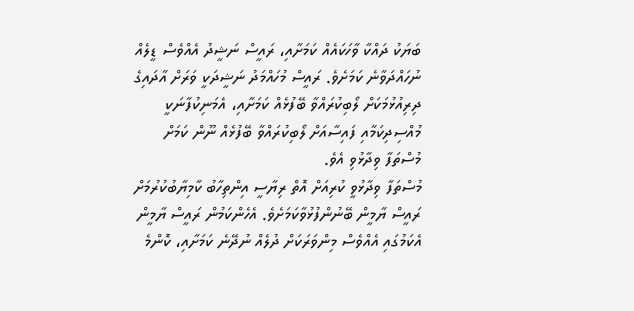ބަޔަކު ދައްކާ ވާހަކައެއް ކަމަށާއި، ރައީސް ނަޝީދު އެއްވެސް ޑީލެއް ނުހައްދަވާނެ ކަމަށެވެ. ރައީސް މުހައްމަދު ނަޝީދަކީ ވަރަށް އާދައިގެ ދިރިއުޅުމަކަށް ލޯބިކުރައްވާ ބޭފުޅެއް ކަމަށާއި، އެމަނިކުފާނަކީ މުއްސިދިކަމާއި ފައިސާއަށް ލޯބިކުރައްވާ ބޭފުޅެއް ނޫން ކަމަށް މުސްތަފާ ވިދާޅުވި އެވެ.
މުސްތަފާ ވިދާޅުވީ ކުރިއަށް އޮތް ރިޔާސީ އިންތިހާބު ކާމިޔާބުކުރުމަށް ރައީސް ޔާމީން ބޭނުންފުޅުވާކަމަށެވެ. އެހެންކަމުން ރައީސް ޔާމީން އެކަމުގައި އެއްވެސް މިންވަރަކަށް ދުލެއް ނުދޭނެ ކަމަށާއި، ކޮންމެ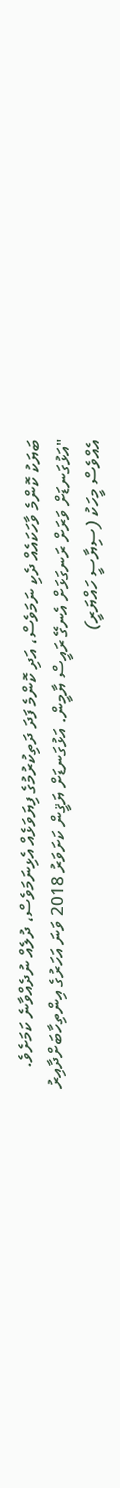ބަޔަކު ކޮންމެ ވާހަކައެއް ދެކި ނަމަވެސް، އަދި ކޮންމެ ފަދަ ދަތިކުރުމުގެ ފިޔަވަޅެއް އެޅިނަމަވެސް، ދުލެއް ނުދެއްވާނެ ކަމަށެވެ.
"އަޅުގަނޑަށް ވަރަށް ރަނގަޅަށް އެނގޭ ރައީސް ޔާމީން. އަޅުގަނޑަށް ޔަޤީން ކަށަވަރު 2018 ވަނަ އަހަރުގެ އިންތިހާބަށްދާއިރު އެއްވެސް މީހަކު (ސިޔާސީ ހައްޔަރީ)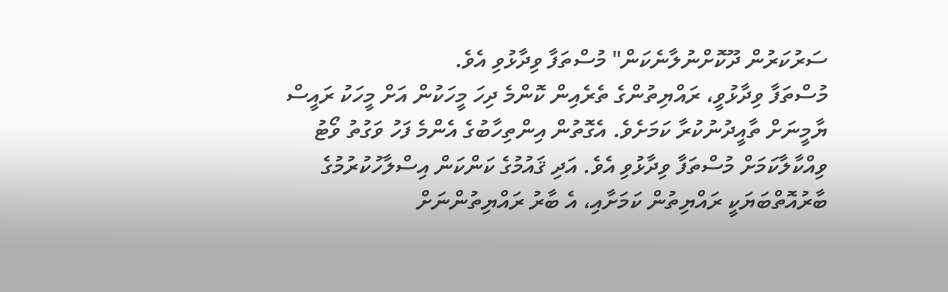ސަރުކަރުން ދޫކޮށްނުލާނެކަން" މުސްތަފާ ވިދާޅުވި އެވެ.
މުސްތަފާ ވިދާޅުވީ، ރައްޔިތުންގެ ތެރެއިން ކޮންމެ ދިހަ މީހަކުން އަށް މީހަކު ރައީސް ޔާމީނަށް ތާއީދުނުކުރާ ކަމަށެވެ. އެގޮތުން އިންތިހާބުގެ އެންމެ ފަހު ވަގުތު ވޯޓު ވިއްކާލާކަމަށް މުސްތަފާ ވިދާޅުވި އެވެ. އަދި ޤައުމުގެ ކަންކަން އިސްލާހުކުރުމުގެ ބާރުއޮތްބަޔަކީ ރައްޔިތުން ކަމަށާއި، އެ ބާރު ރައްޔިތުންނަށް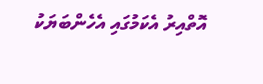އޮތްއިރު އެކަމުގައި އެހެންބަޔަކު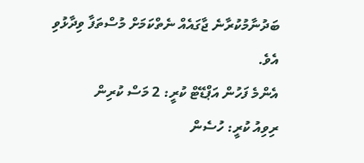ބަދުނާމުކުރާނެ ޖާގައެއް ނެތްކަމަށް މުސްތަފާ ވިދާޅުވި އެވެ.
އެންމެ ފަހުން އަޕްޑޭޓް ކުރީ: 2 މަސް ކުރިން
ރިވިއު ކުރީ: ހުސެން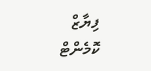ފިޔާޒް
ކޮމެންޓް